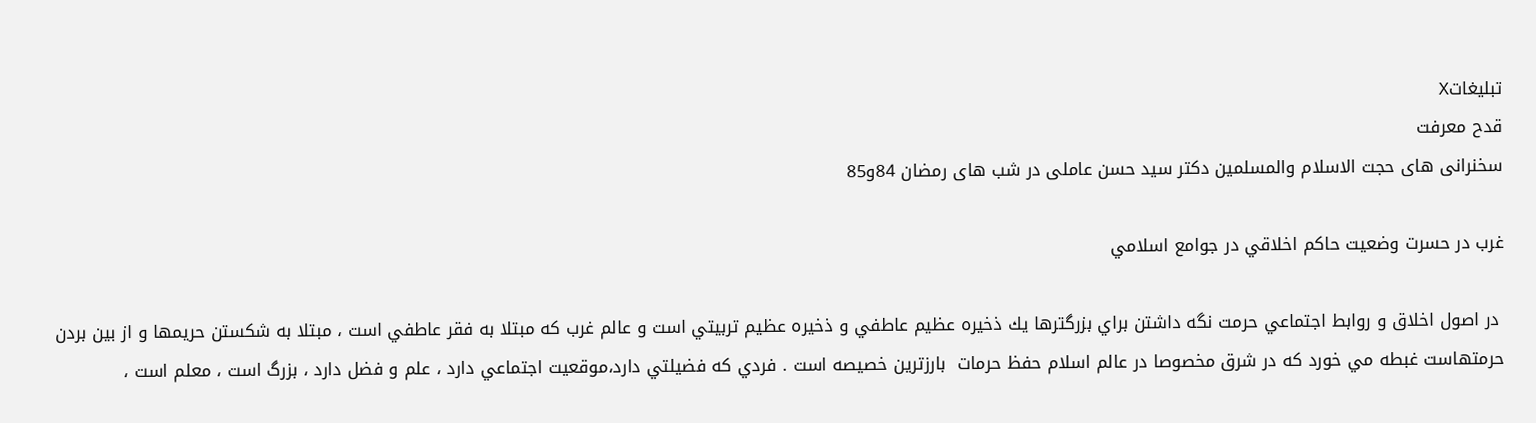تبليغاتX
قدح معرفت
سخنرانی های حجت الاسلام والمسلمین دکتر سید حسن عاملی در شب های رمضان 84و85

غرب در حسرت وضعيت حاكم اخلاقي در جوامع اسلامي

 در اصول اخلاق و روابط اجتماعي حرمت نگه داشتن براي بزرگترها يك ذخيره عظيم عاطفي و ذخيره عظيم تربيتي است و عالم غرب كه مبتلا به فقر عاطفي است ، مبتلا به شكستن حريمها و از بين بردن حرمتهاست غبطه مي خورد كه در شرق مخصوصا در عالم اسلام حفظ حرمات  بارزترين خصيصه است . فردي كه فضيلتي دارد،موقعيت اجتماعي دارد ، علم و فضل دارد ، بزرگ است ، معلم است ،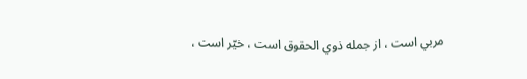مربي است ، از جمله ذوي الحقوق است ، خيّر است ،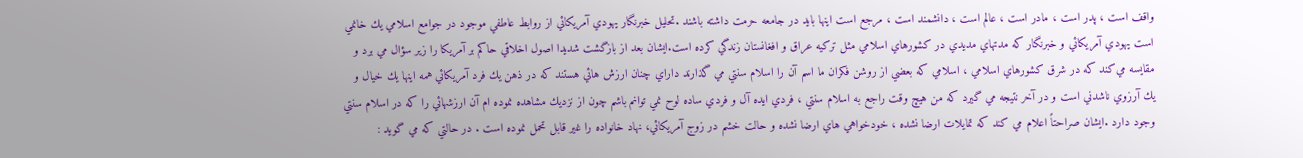واقف است ، پدر است ، مادر است ، عالم است ، دانشمند است ، مرجع است اينها بايد در جامعه حرمت داشته باشند .تحليل خبرنگار يهودي آمريكائي از روابط عاطفي موجود در جوامع اسلامي يك خانمي است يهودي آمريكائي و خبرنگار كه مدتهاي مديدي در كشورهاي اسلامي مثل تركيه عراق و افغانستان زندگي كرده است.ايشان بعد از بازگشت شديدا اصول اخلاقي حاكم بر آمريكا را زير سؤال مي برد و مقايسه مي‌كند كه در شرق كشورهاي اسلامي ، اسلامي كه بعضي از روشن فكران ما اسم آن را اسلام سنتي مي گذارند داراي چنان ارزش هائي هستند كه در ذهن يك فرد آمريكائي همه اينها يك خيال و يك آرزوي ناشدني است و در آخر نتيجه مي گيرد كه من هيچ وقت راجع به اسلام سنتي ، فردي ايده آل و فردي ساده لوح نمي توانم باشم چون از نزديك مشاهده نموده ام آن ارزشهائي را كه در اسلام سنتي وجود دارد .ايشان صراحتاً اعلام مي كند كه تمايلات ارضا نشده ، خودخواهي هاي ارضا نشده و حالت خشم در زوج آمريكائي، نهاد خانواده را غير قابل تحمل نموده است . در حالتي كه مي گويد :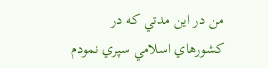من در اين مدتي كه در كشورهاي اسلامي سپري نمودم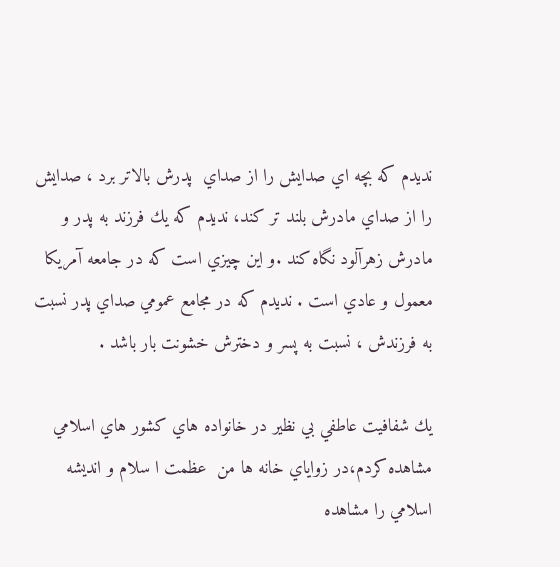نديدم كه بچه اي صدايش را از صداي  پدرش بالاتر برد ، صدايش را از صداي مادرش بلند تر كند، نديدم كه يك فرزند به پدر و مادرش زهرآلود نگاه كند .و اين چيزي است كه در جامعه آمريكا معمول و عادي است . نديدم كه در مجامع عمومي صداي پدر نسبت به فرزندش ، نسبت به پسر و دخترش خشونت بار باشد .

يك شفافيت عاطفي بي نظير در خانواده هاي كشور هاي اسلامي مشاهده كردم،در زواياي خانه ها من  عظمت ا سلام و انديشه اسلامي را مشاهده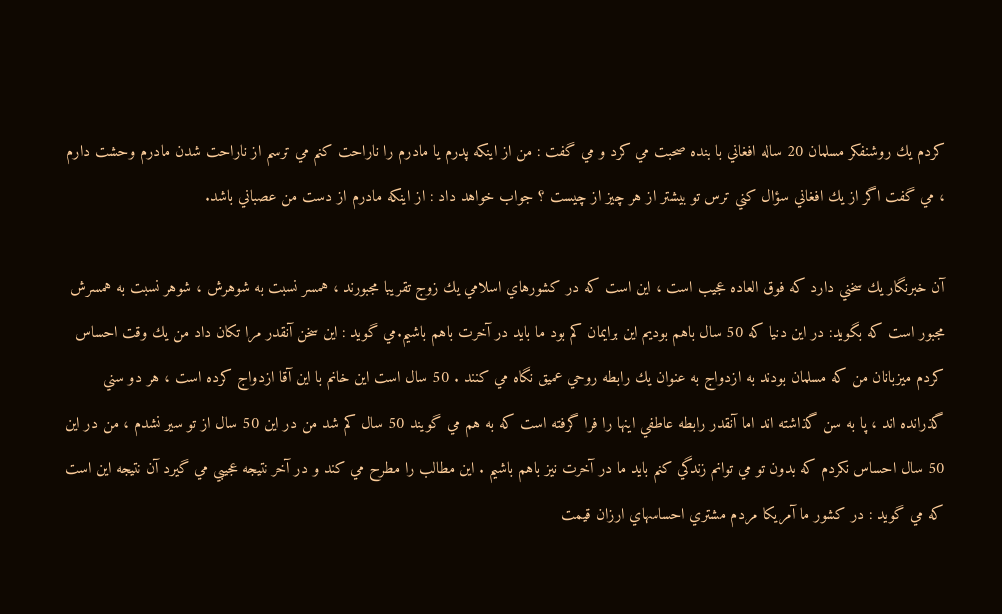كردم يك روشنفكر مسلمان 20 ساله افغاني با بنده صحبت مي كرد و مي گفت : من از اينكه پدرم يا مادرم را ناراحت كنم مي ترسم از ناراحت شدن مادرم وحشت دارم ، مي گفت اگر از يك افغاني سؤال كني ترس تو بيشتر از هر چيز از چيست ؟ جواب خواهد داد : از اينكه مادرم از دست من عصباني باشد.

آن خبرنگار يك سخني دارد كه فوق العاده عجيب است ، اين است كه در كشورهاي اسلامي يك زوج تقريبا مجبورند ، همسر نسبت به شوهرش ، شوهر نسبت به همسرش مجبور است كه بگويد: در اين دنيا كه 50 سال باهم بوديم اين برايمان كم بود ما بايد در آخرت باهم باشيم.مي گويد : اين سخن آنقدر مرا تكان داد من يك وقت احساس كردم ميزبانان من كه مسلمان بودند به ازدواج به عنوان يك رابطه روحي عميق نگاه مي كنند . 50 سال است اين خانم با اين آقا ازدواج كرده است ، هر دو سني گذرانده اند ، پا به سن گذاشته اند اما آنقدر رابطه عاطفي اينها را فرا گرفته است كه به هم مي گويند 50 سال كم شد من در اين 50 سال از تو سير نشدم ، من در اين 50 سال احساس نكردم كه بدون تو مي توانم زندگي كنم بايد ما در آخرت نيز باهم باشيم . اين مطالب را مطرح مي كند و در آخر نتيجه عجيبي مي گيرد آن نتيجه اين است كه مي گويد : در كشور ما آمريكا مردم مشتري احساسهاي ارزان قيمت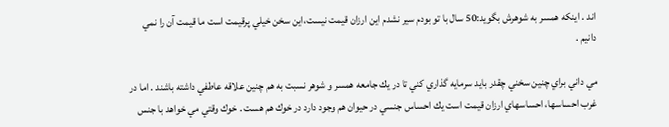اند . اينكه همسر به شوهرش بگويد:50 سال با تو بودم سير نشدم اين ارزان قيمت نيست،اين سخن خيلي پرقيمت است ما قيمت آن را نمي دانيم .

مي داني براي چنين سخني چقدر بايد سرمايه گذاري كني تا در يك جامعه همسر و شوهر نسبت به هم چنين علاقه عاطفي داشته باشند . اما در غرب احساسها، احساسهاي ارزان قيمت است يك احساس جنسي در حيوان هم وجود دارد در خوك هم هست . خوك وقتي مي خواهد با جنس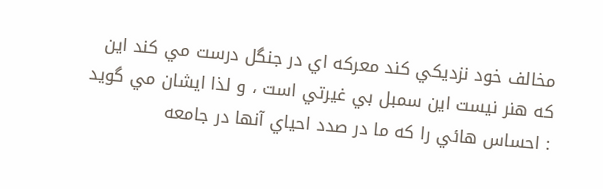مخالف خود نزديكي كند معركه اي در جنگل درست مي كند اين كه هنر نيست اين سمبل بي غيرتي است ، و لذا ايشان مي گويد : احساس هائي را كه ما در صدد احياي آنها در جامعه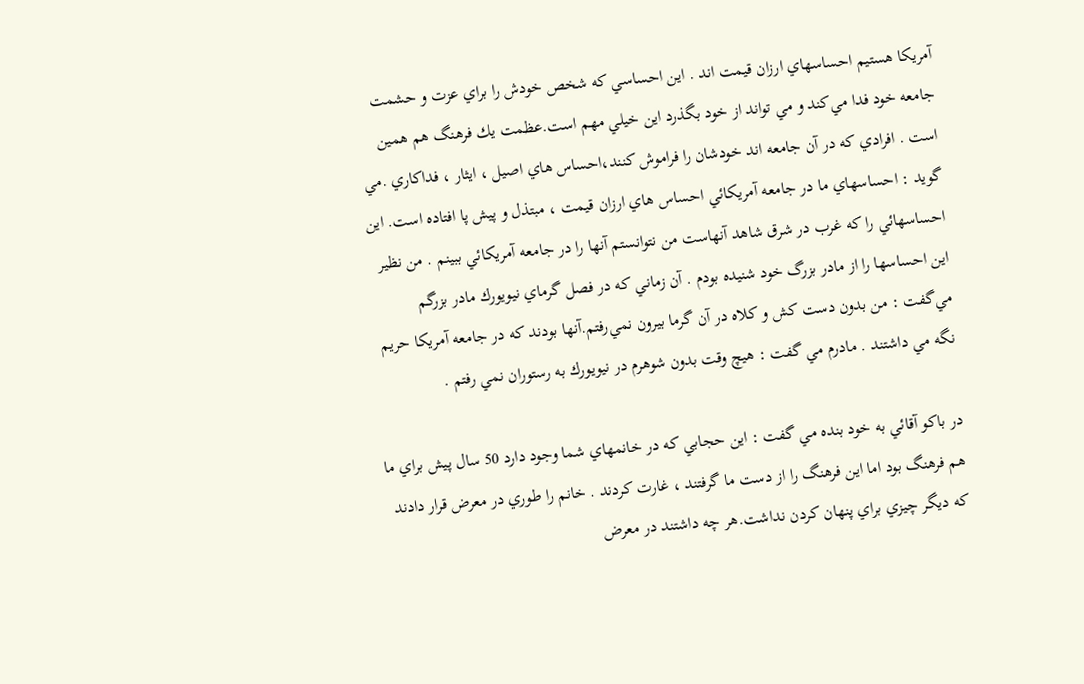آمريكا هستيم احساسهاي ارزان قيمت اند . اين احساسي كه شخص خودش را براي عزت و حشمت جامعه خود فدا مي‌كند و مي تواند از خود بگذرد اين خيلي مهم است.عظمت يك فرهنگ هم همين است . افرادي كه در آن جامعه اند خودشان را فراموش كنند،احساس هاي اصيل ، ايثار ، فداكاري .مي گويد : احساسهاي ما در جامعه آمريكائي احساس هاي ارزان قيمت ، مبتذل و پيش پا افتاده است. اين احساسهائي را كه غرب در شرق شاهد آنهاست من نتوانستم آنها را در جامعه آمريكائي ببينم . من نظير اين احساسها را از مادر بزرگ خود شنيده بودم . آن زماني كه در فصل گرماي نيويورك مادر بزرگم مي‌گفت : من بدون دست كش و كلاه در آن گرما بيرون نمي‌رفتم.آنها بودند كه در جامعه آمريكا حريم نگه مي داشتند . مادرم مي گفت : هيچ وقت بدون شوهرم در نيويورك به رستوران نمي رفتم .

در باكو آقائي به خود بنده مي گفت : اين حجابي كه در خانمهاي شما وجود دارد 50 سال پيش براي ما هم فرهنگ بود اما اين فرهنگ را از دست ما گرفتند ، غارت كردند . خانم را طوري در معرض قرار دادند كه ديگر چيزي براي پنهان كردن نداشت.هر چه داشتند در معرض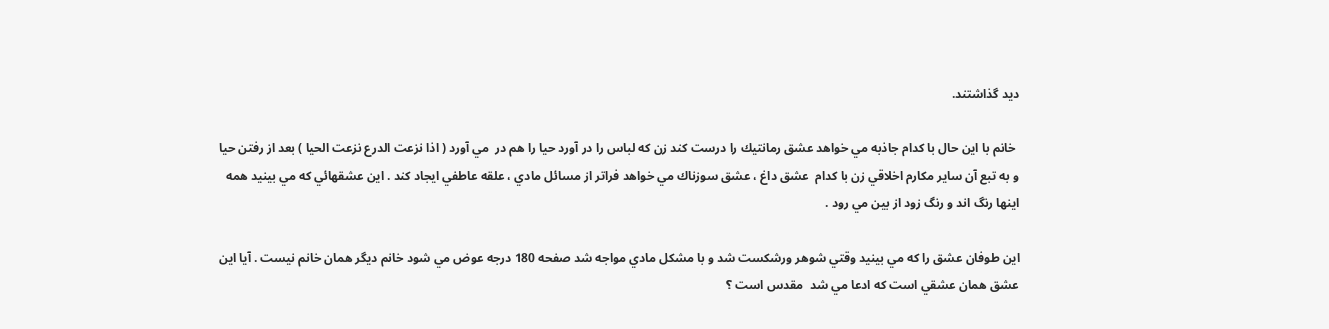ديد گذاشتند.

 خانم با اين حال با كدام جاذبه مي خواهد عشق رمانتيك را درست كند زن كه لباس را در آورد حيا را هم در  مي آورد ( اذا نزعت الدرع نزعت الحيا ) بعد از رفتن حيا و به تبع آن ساير مكارم اخلاقي زن با كدام  عشق داغ ، عشق سوزناك مي خواهد فراتر از مسائل مادي ، علقه عاطفي ايجاد كند . اين عشقهائي كه مي بينيد همه اينها رنگ اند و رنگ زود از بين مي رود .

اين طوفان عشق را كه مي بينيد وقتي شوهر ورشكست شد و با مشكل مادي مواجه شد صفحه 180 درجه عوض مي شود خانم ديگر همان خانم نيست . آيا اين عشق همان عشقي است كه ادعا مي شد  مقدس است ؟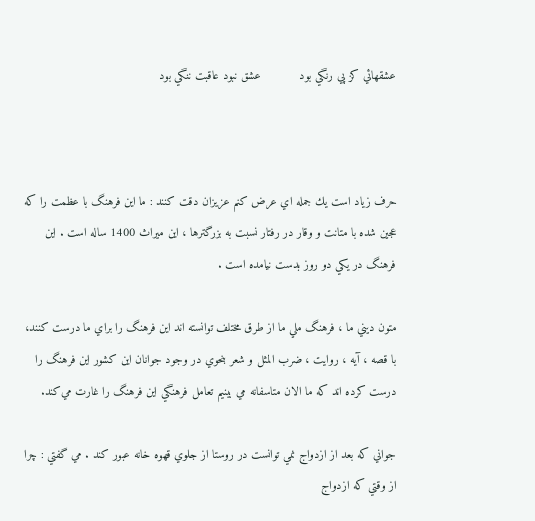عشقهائي كز پي رنگي بود           عشق نبود عاقبت ننگي بود



حرف زياد است يك جمله اي عرض كنم عزيزان دقت كنند : ما اين فرهنگ با عظمت را كه عجين شده با متانت و وقار در رفتار نسبت به بزرگترها ، اين ميراث 1400 ساله است . اين فرهنگ در يكي دو روز بدست نيامده است .

متون ديني ما ، فرهنگ ملي ما از طرق مختلف توانسته اند اين فرهنگ را براي ما درست كنند، با قصه ، آيه ، روايت ، ضرب المثل و شعر بنحوي در وجود جوانان اين كشور اين فرهنگ را درست كرده اند كه ما الان متاسفانه مي بينيم تعامل فرهنگي اين فرهنگ را غارت مي‌كند.

جواني كه بعد از ازدواج نمي توانست در روستا از جلوي قهوه خانه عبور كند . مي گفتي : چرا از وقتي كه ازدواج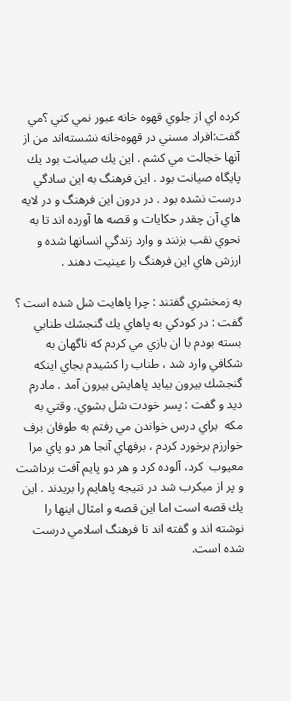كرده اي از جلوي قهوه خانه عبور نمي كني ؟مي گفت:افراد مسني در قهوه‌خانه نشسته‌اند من از آنها خجالت مي كشم . اين يك صيانت بود يك پايگاه صيانت بود . اين فرهنگ به اين سادگي درست نشده بود . در درون اين فرهنگ و در لايه هاي آن چقدر حكايات و قصه ها آورده اند تا به نحوي نقب بزنند و وارد زندگي انسانها شده و ارزش هاي اين فرهنگ را عينيت دهند .

به زمخشري گفتند : چرا پاهايت شل شده است ؟ گفت : در كودكي به پاهاي يك گنجشك طنابي  بسته بودم با ان بازي مي كردم كه ناگهان به شكافي وارد شد ، طناب را كشيدم بجاي اينكه  گنجشك بيرون بيايد پاهايش بيرون آمد . مادرم ديد و گفت : پسر خودت شل بشوي. وقتي به مكه  براي درس خواندن مي رفتم به طوفان برف خوارزم برخورد كردم ، برفهاي آنجا هر دو پاي مرا معيوب  كرد، آلوده كرد و هر دو پايم آفت برداشت و پر از ميكرب شد در نتيجه پاهايم را بريدند . اين يك قصه است اما اين قصه و امثال اينها را  نوشته اند و گفته اند تا فرهنگ اسلامي درست شده است.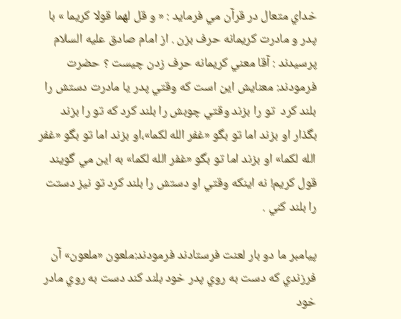خداي متعال در قرآن مي فرمايد : « و قل لهما قولا كريما » با پدر و مادرت كريمانه حرف بزن . از امام صادق عليه السلام پرسيدند : آقا معني كريمانه حرف زدن چيست ؟ حضرت فرمودند: معنايش اين است كه وقتي پدر يا مادرت دستش را بلند كرد  تو را بزند وقتي چوبش را بلند كرد كه تو را بزند بگذار او بزند اما تو بگو «غفر الله لكما»،او بزند اما تو بگو «غفر الله لكما» او بزند اما تو بگو «غفر الله لكما» به اين مي گويند قول كريم! نه اينكه وقتي او دستش را بلند كرد تو نيز دستت را بلند كني .

پيامبر ما دو بار لعنت فرستادند فرمودند:ملعون «ملعون» آن فرزندي كه دست به روي پدر خود بلند كند دست به روي مادر خود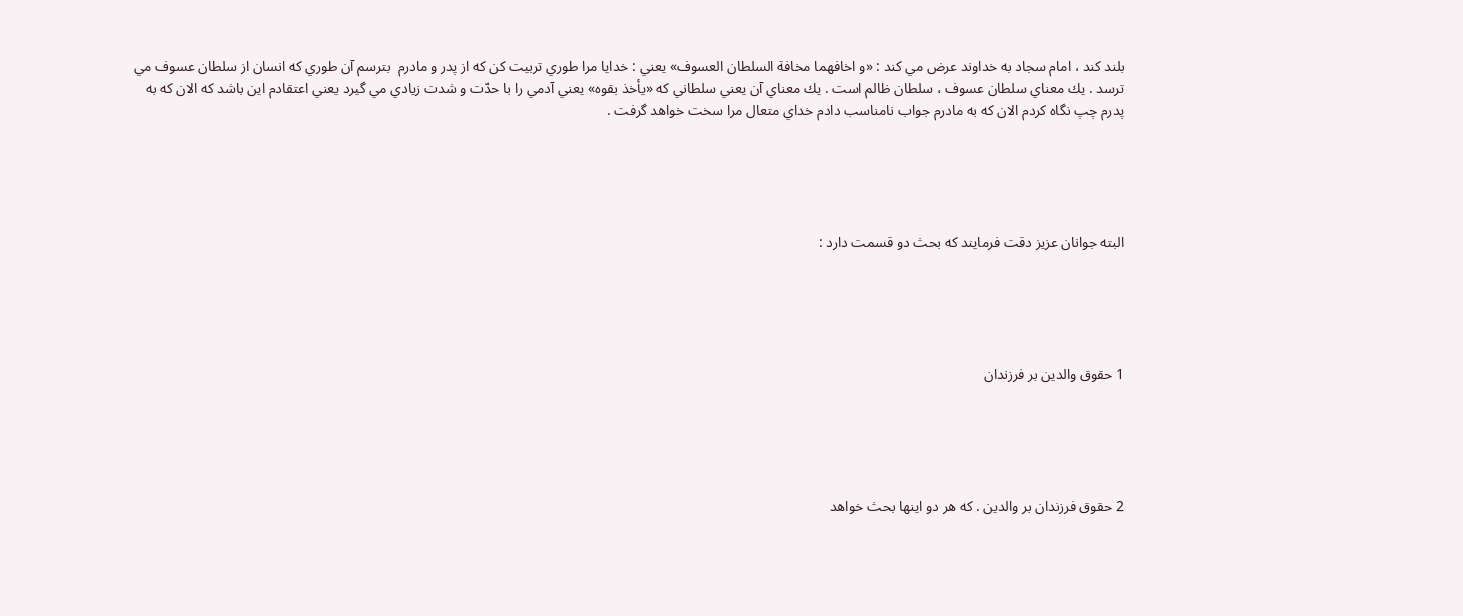بلند كند ، امام سجاد به خداوند عرض مي كند : «و اخافهما مخافة السلطان العسوف» يعني : خدايا مرا طوري تربيت كن كه از پدر و مادرم  بترسم آن طوري كه انسان از سلطان عسوف مي ترسد . يك معناي سلطان عسوف ، سلطان ظالم است . يك معناي آن يعني سلطاني كه «يأخذ بقوه» يعني آدمي را با حدّت و شدت زيادي مي گيرد يعني اعتقادم اين باشد كه الان كه به پدرم چپ نگاه كردم الان كه به مادرم جواب نامناسب دادم خداي متعال مرا سخت خواهد گرفت .





البته جوانان عزيز دقت فرمايند كه بحث دو قسمت دارد :





1 حقوق والدين بر فرزندان





2 حقوق فرزندان بر والدين . كه هر دو اينها بحث خواهد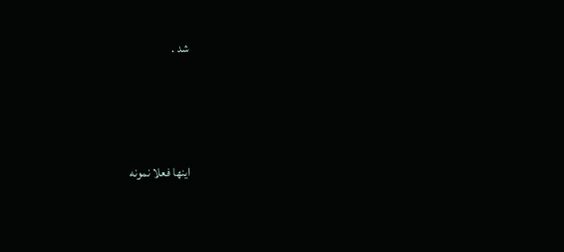شد .





اينها فعلا نمونه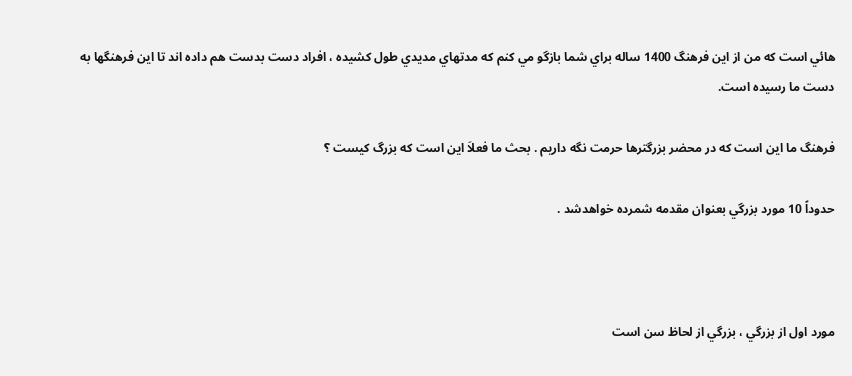هائي است كه من از اين فرهنگ 1400 ساله براي شما بازگو مي كنم كه مدتهاي مديدي طول كشيده ، افراد دست بدست هم داده اند تا اين فرهنگها به دست ما رسيده است.

فرهنگ ما اين است كه در محضر بزرگترها حرمت نگه داريم . بحث ما فعلاَ اين است كه بزرگ كيست ؟

حدوداً 10 مورد بزرگي بعنوان مقدمه شمرده خواهدشد .



مورد اول از بزرگي ، بزرگي از لحاظ سن است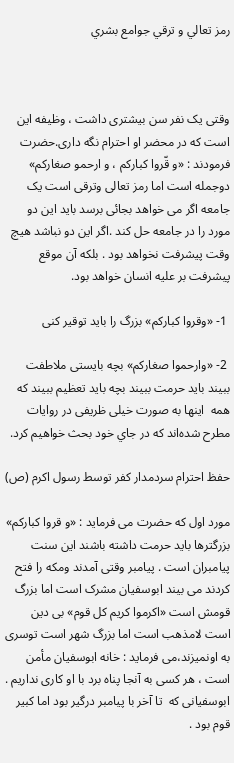رمز تعالي و ترقي جوامع بشري



وقتی یک نفر سن بیشتری داشت ، وظیفه این است که در محضر او احترام نگه داری.حضرت فرمودند : «و قّروا کبارکم ، و ارحمو صغارکم» دوجمله است اما رمز تعالی وترقی است یک جامعه اگر می خواهد بجائی برسد باید این دو مورد را در جامعه حل کند .اگر این دو نباشد هیچ وقت پیشرفت نخواهد بود . بلكه آن موقع پيشرفت بر علیه انسان خواهد بود.

 1- «وقروا کبارکم» بزرگ را باید توقیر کنی

 2- «وارحموا صغارکم» بچه بایستی ملاطفت ببیند باید حرمت ببیند بچه باید تعظیم ببیند که همه  اینها به صورت خیلی ظریفی در روایات مطرح شده‌اند كه در جاي خود بحث خواهيم كرد.

حفظ احترام سردمدار كفر توسط رسول اكرم (ص)

مورد اول که حضرت می فرماید : «و قروا کبارکم» بزرگترها باید حرمت داشته باشند این سنت پیامبران است . پیامبر وقتی آمدند ومکه را فتح کردند می بیند ابوسفیان مشرک است اما بزرگ قومش است «اکرموا کریم کل قوم» بی دین است لامذهب است اما بزرگ شهر است توسری به اونمیزند،می فرماید : خانه ابوسفیان مأمن است ، هر کسی به آنجا پناه برد با او کاری نداریم . ابوسفیانی که  تا آخر با پیامبر درگیر بود اما کبیر قوم بود .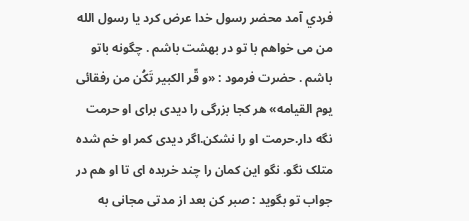فردي آمد محضر رسول خدا عرض کرد یا رسول الله من می خواهم با تو در بهشت باشم . چگونه باتو باشم . حضرت فرمود : «و قّر الکبیر تَکُن من رفقائی یوم القیامه» هر کجا بزرگی را دیدی برای او حرمت نگه دار.حرمت او را نشکن.اگر دیدی کمر او خم شده متلک نگو. نگو این کمان را چند خریده ای تا او هم در جواب تو بگوید : صبر کن بعد از مدتی مجانی به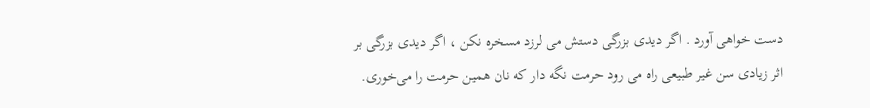دست خواهی آورد . اگر دیدی بزرگی دستش می لرزد مسخره نکن ، اگر دیدی بزرگی بر اثر زیادی سن غیر طبیعی راه می رود حرمت نگه دار که نان همین حرمت را می‌خوری.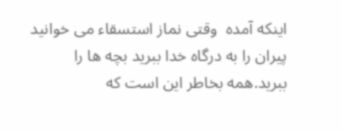اینکه آمده  وقتی نماز استسقاء می خوانید پیران را به درگاه خدا ببريد بچه ها را ببريد.همه بخاطر این است که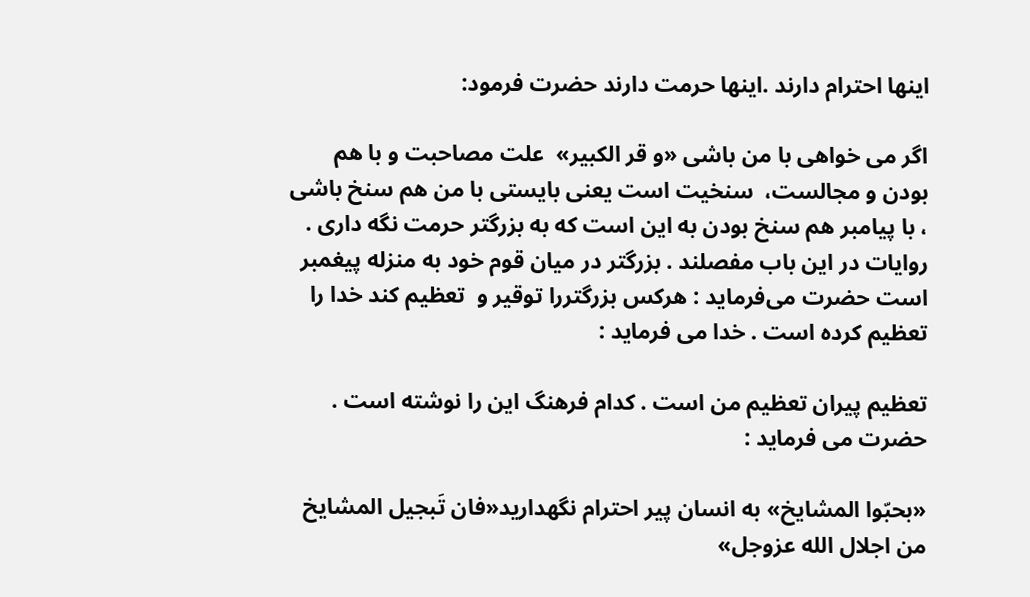اینها احترام دارند .اینها حرمت دارند حضرت فرمود:

اگر می خواهی با من باشی «و قر الکبیر»  علت مصاحبت و با هم بودن و مجالست،  سنخیت است یعنی بایستی با من هم سنخ باشی ، با پیامبر هم سنخ بودن به این است که به بزرگتر حرمت نگه داری . روایات در این باب مفصلند . بزرگتر در ميان قوم خود به منزله پيغمبر است حضرت می‌فرماید : هرکس بزرگتررا توقیر و  تعظیم کند خدا را تعظیم کرده است . خدا می فرماید :

تعظیم پیران تعظیم من است . کدام فرهنگ این را نوشته است . حضرت می فرماید :

«بحبّوا المشایخ» به انسان پیر احترام نگهداريد«فان تَبجيل المشایخ من اجلال الله عزوجل»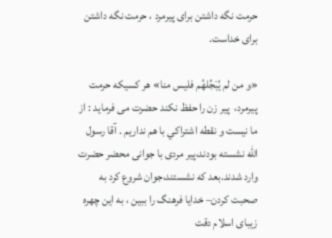حرمت نگه داشتن برای پیرمرد ، حرمت نگه داشتن برای خداست.

«و من لم یُبَجِّلهُم فلیس منا» هر کسیکه حرمت پیرمرد،  پیر زن را حفظ نکند حضرت می فرماید : از ما نیست و نقطه اشتراکي با هم نداریم . آقا رسول الله نشسته بودند،پیر مردی با جوانی محضر حضرت وارد شدند.بعد که نشستند،جوان شروع کرد به صحبت کردن– خدایا فرهنگ را ببین ، به این چهره زیبای اسلام دقت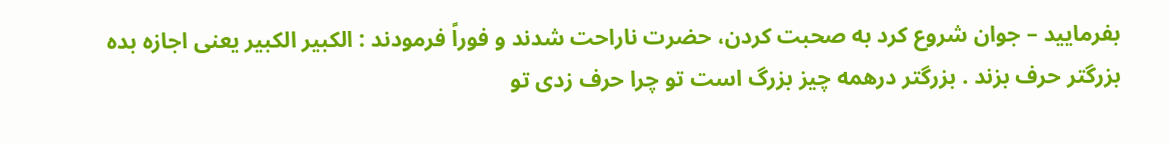بفرمایید – جوان شروع کرد به صحبت کردن، حضرت ناراحت شدند و فوراً فرمودند : الکبیر الکبیر یعنی اجازه بده بزرگتر حرف بزند . بزرگتر درهمه چیز بزرگ است تو چرا حرف زدی تو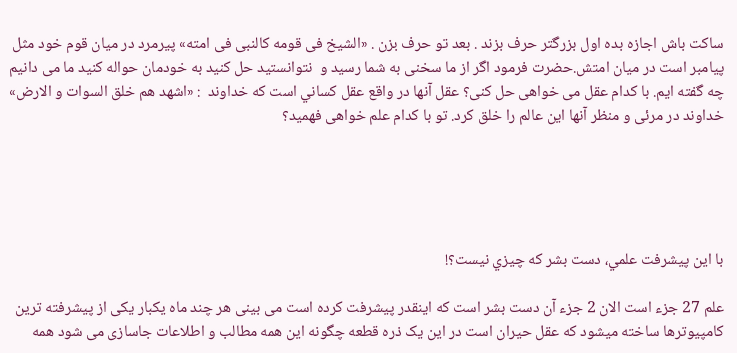ساکت باش اجازه بده اول بزرگتر حرف بزند . بعد تو حرف بزن . «الشیخ فی قومه کالنبی فی امته» پیرمرد در میان قوم خود مثل پیامبر است در میان امتش.حضرت فرمود اگر از ما سخنی به شما رسید و  نتوانستید حل کنید به خودمان حواله کنید ما می دانیم چه گفته ایم. با کدام عقل می خواهی حل کنی؟ عقل آنها در واقع عقل كساني است که خداوند  : «اشهد هم خلق السوات و الارض» خداوند در مرئی و منظر آنها این عالم را خلق کرد. تو با کدام علم خواهی فهمید؟





با اين پيشرفت علمي، دست بشر كه چيزي نيست؟!

علم 27 جزء است الان 2 جزء آن دست بشر است كه اینقدر پیشرفت کرده است می بینی هر چند ماه یکبار یکی از پیشرفته ترین کامپیوترها ساخته میشود که عقل حیران است در این یک ذره قطعه چگونه این همه مطالب و اطلاعات جاسازی می شود همه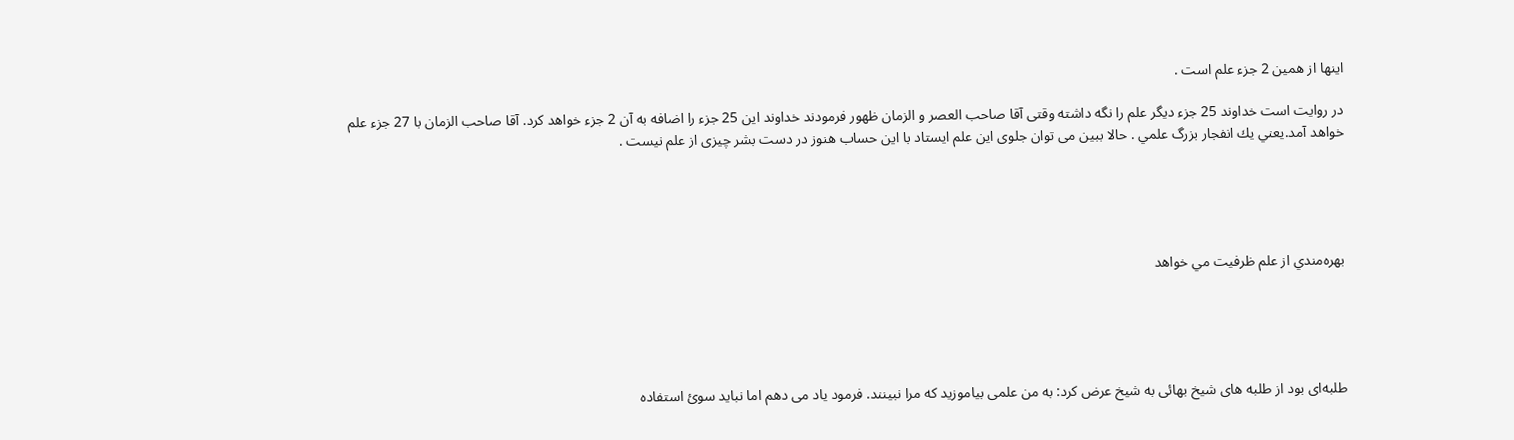اینها از همین 2 جزء علم است .

در روایت است خداوند 25 جزء دیگر علم را نگه داشته وقتی آقا صاحب العصر و الزمان ظهور فرمودند خداوند این 25 جزء را اضافه به آن 2 جزء خواهد کرد. آقا صاحب الزمان با 27 جزء علم  خواهد آمد.يعني يك انفجار بزرگ علمي . حالا ببین می توان جلوی این علم ایستاد با اين حساب هنوز در دست بشر چیزی از علم نیست .





بهره‌مندي از علم ظرفيت مي خواهد





طلبه‌ای بود از طلبه های شیخ بهائی به شیخ عرض کرد: به من علمی بیاموزید که مرا نبینند. فرمود یاد می دهم اما نباید سوئ استفاده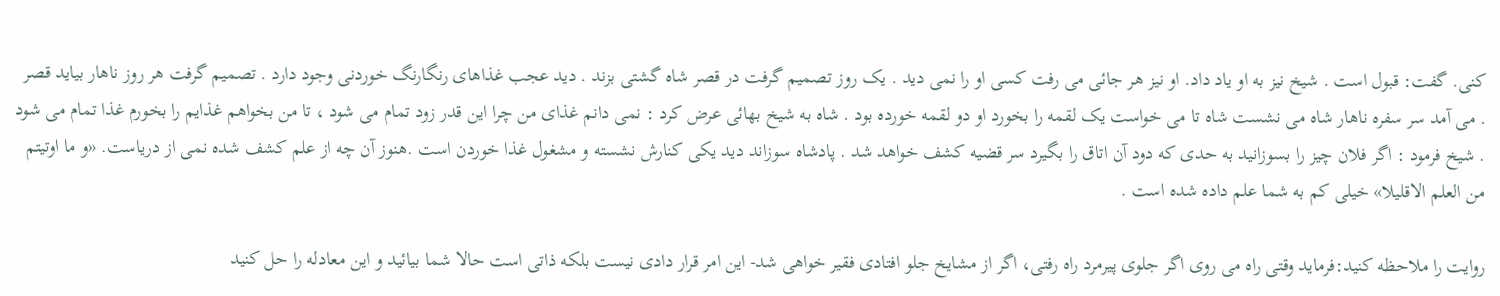کنی. گفت: قبول است . شیخ نیز به او یاد داد. او نیز هر جائی می رفت کسی او را نمی دید . یک روز تصمیم گرفت در قصر شاه گشتی بزند . دید عجب غذاهای رنگارنگ خوردنی وجود دارد . تصمیم گرفت هر روز ناهار بیاید قصر . می آمد سر سفره ناهار شاه می نشست شاه تا می خواست یک لقمه را بخورد او دو لقمه خورده بود . شاه به شیخ بهائی عرض کرد : نمی دانم غذای من چرا این قدر زود تمام می شود ، تا من بخواهم غذایم را بخورم غذا تمام می شود . شیخ فرمود : اگر فلان چیز را بسوزانید به حدی که دود آن اتاق را بگیرد سر قضیه کشف خواهد شد . پادشاه سوزاند دید یکی کنارش نشسته و مشغول غذا خوردن است .هنوز آن چه از علم کشف شده نمی از دریاست. «و ما اوتیتم من العلم الاقلیلا» خیلی کم به شما علم داده شده است .

روایت را ملاحظه کنید:فرماید وقتی راه می روی اگر جلوی پیرمرد راه رفتی، اگر از مشایخ جلو افتادی فقیر خواهی شد- این امر قرار دادی نیست بلکه ذاتی است حالا شما بیائید و این معادله را حل کنید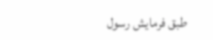طبق فرمايش رسول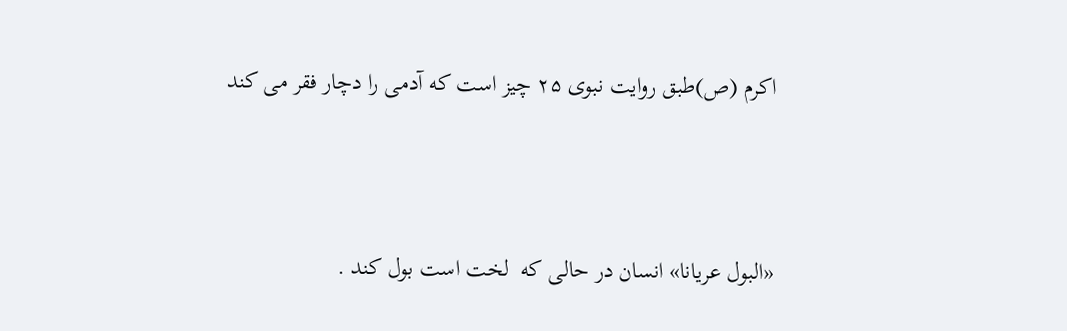اكرم (ص)طبق روایت نبوی ۲۵ چیز است که آدمی را دچار فقر می کند



«البول عریانا» انسان در حالی که  لخت است بول کند .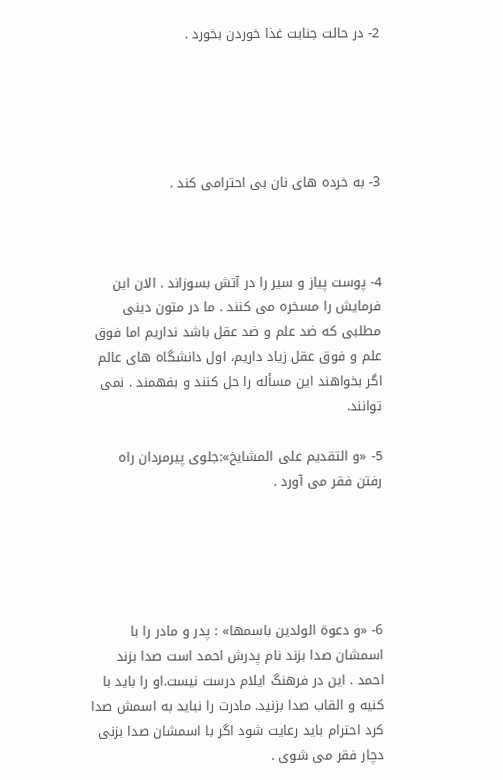2- در حالت جنابت غذا خوردن بخورد .





3- به خرده های نان بی احترامی کند .



4- پوست پیاز و سیر را در آتش بسوزاند . الان این فرمایش را مسخره می کنند . ما در متون دینی مطلبی که ضد علم و ضد عقل باشد نداریم اما فوق علم و فوق عقل زیاد داریم، اول دانشگاه های عالم اگر بخواهند این مسأله را حل کنند و بفهمند . نمی توانند.

5- «و التقدیم علی المشایخ»:جلوی پیرمردان راه رفتن فقر می آورد .





6- «و دعوة الولدین باسمها» : پدر و مادر را با اسمشان صدا بزند نام پدرش احمد است صدا بزند احمد . این در فرهنگ ایلام درست نیست.او را باید با کنیه و القاب صدا بزنید. مادرت را نباید به اسمش صدا کرد احترام باید رعایت شود اگر با اسمشان صدا بزنی دچار فقر می شوی .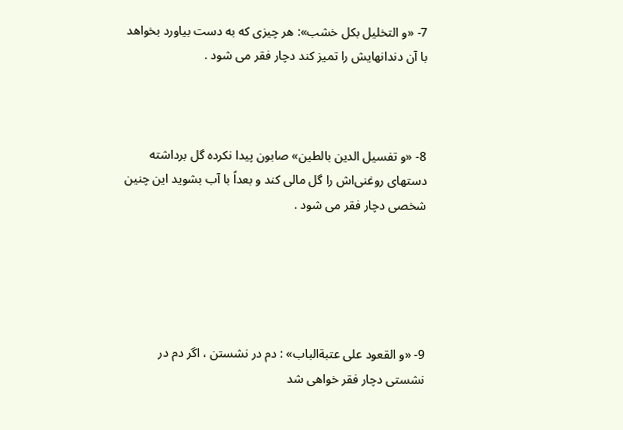7- «و التخلیل بکل خشب»: هر چیزی كه به دست بياورد بخواهد با آن دندانهایش را تمیز کند دچار فقر می شود .



8- «و تفسیل الدین بالطین» صابون پیدا نکرده گل برداشته دستهای روغنی‌اش را گل مالی کند و بعداً با آب بشوید این چنین شخصی دچار فقر می شود .





9- «و القعود علی عتبةالباب» : دم در نشستن ، اگر دم در نشستی دچار فقر خواهی شد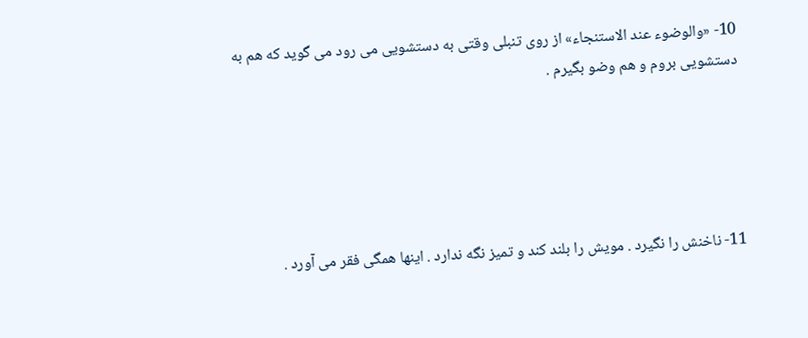10- «والوضوء عند الاستنجاء» از روی تنبلی وقتی به دستشویی می رود می گوید که هم به دستشویی بروم و هم وضو بگیرم .





11- ناخنش را نگیرد . مویش را بلند کند و تمیز نگه ندارد . اینها همگی فقر می آورد .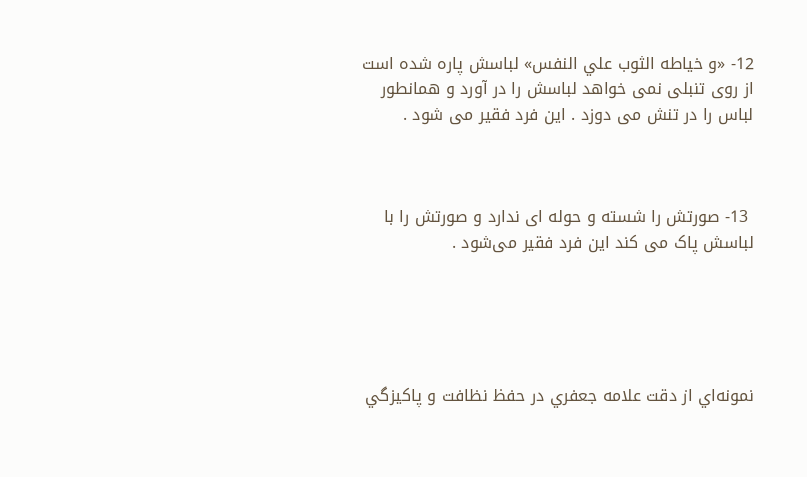12- «و خیاطه الثوب علي النفس» لباسش پاره شده است از روی تنبلی نمی خواهد لباسش را در آورد و همانطور لباس را در تنش می دوزد . این فرد فقیر می شود .



 13- صورتش را شسته و حوله ای ندارد و صورتش را با لباسش پاک می کند این فرد فقیر می‌شود .





نمونه‌اي از دقت علامه جعفري در حفظ نظافت و پاكيزگي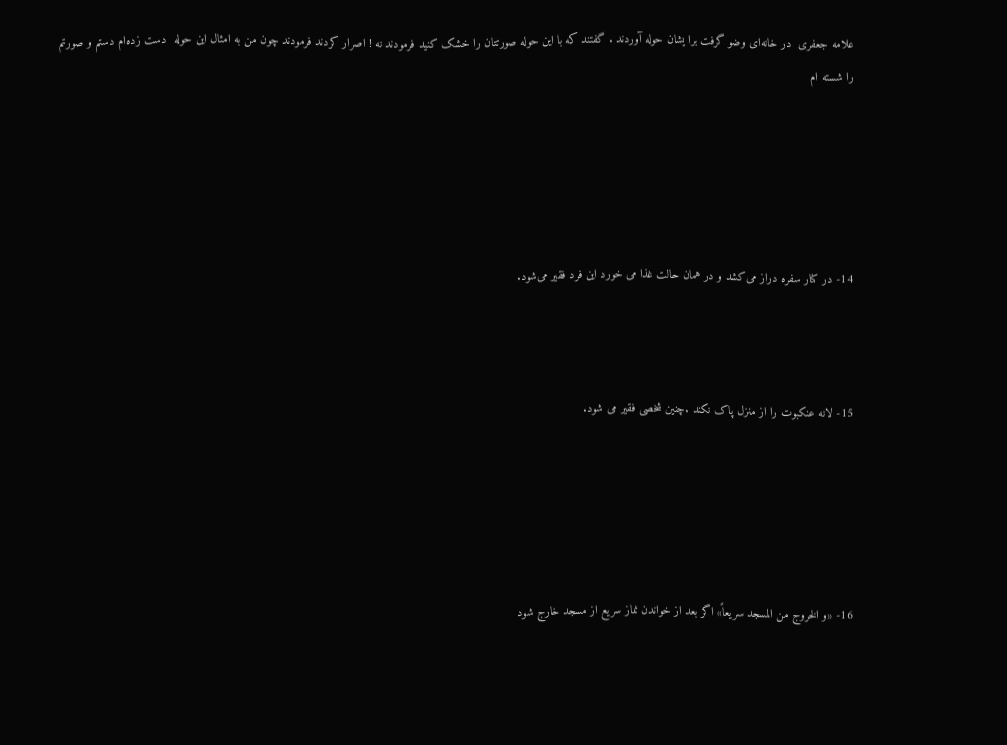علامه جعفری  در خانه‌ای وضو گرفت برا یشان حوله آوردند . گفتند که با این حوله صورتتان را خشک کنید فرمودند نه ! اصرار کردند فرمودند چون من به امثال این حوله  دست زده‌ام دستم و صورتم را شسته ام





14- در کنار سفره دراز می‌کشد و در همان حالت غذا می خورد این فرد فقیر می‌شود.



15- لانه عنکبوت را از منزل پاک نکند .چنین شخصی فقیر می شود.





16- «و الخروج من المسجد سريعاً» اگر بعد از خواندن نماز سریع از مسجد خارج شود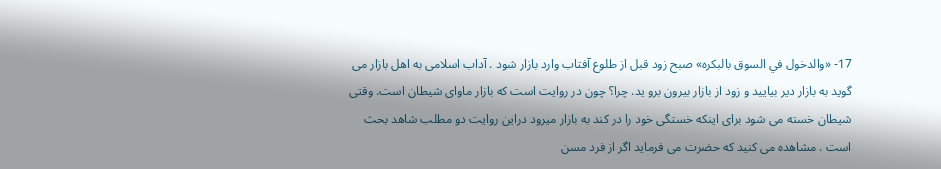17- «والدخول في السوق بالبكره» صبح زود قبل از طلوع آفتاب وارد بازار شود . آداب اسلامی به اهل بازار می گوید به بازار دیر بیایید و زود از بازار بیرون برو ید. چرا؟ چون در روایت است که بازار ماوای شیطان است. وقتی شیطان خسته می شود برای اینکه خستگی خود را در کند به بازار میرود دراین روایت دو مطلب شاهد بحث است . مشاهده می کنید که حضرت می فرماید اگر از فرد مسن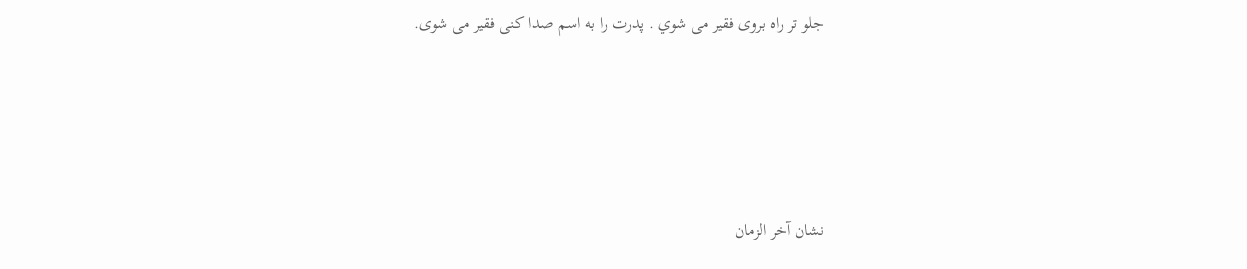جلو تر راه بروی فقیر می شوي . پدرت را به اسم صدا کنی فقیر می شوی.





نشان آخر الزمان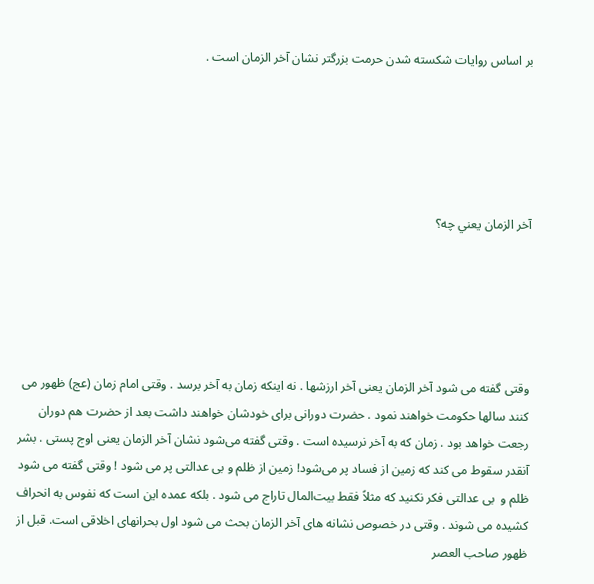بر اساس روايات شکسته شدن حرمت بزرگتر نشان آخر الزمان است .





آخر الزمان يعني چه؟





وقتی گفته می شود آخر الزمان یعنی آخر ارزشها . نه اینکه زمان به آخر برسد . وقتی امام زمان (عج) ظهور می کنند سالها حکومت خواهند نمود . حضرت دورانی برای خودشان خواهند داشت بعد از حضرت هم دوران رجعت خواهد بود . زمان که به آخر نرسیده است . وقتی گفته می‌شود نشان آخر الزمان یعنی اوج پستی . بشر آنقدر سقوط می کند که زمین از فساد پر می‌شود! زمین از ظلم و بی عدالتی پر می شود ! وقتی گفته می شود ظلم و  بی عدالتی فکر نکنید که مثلاً فقط بیت‌المال تاراج می شود . بلكه عمده این است که نفوس به انحراف کشیده می شوند . وقتی در خصوص نشانه های آخر الزمان بحث می شود اول بحرانهای اخلاقی است. قبل از ظهور صاحب العصر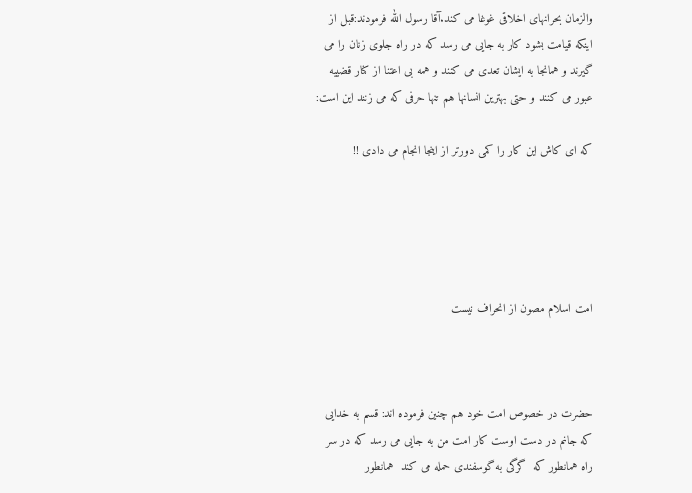والزمان بحرانهای اخلاقی غوغا می کند.آقا رسول الله فرمودند:قبل از اینکه قیامت بشود کار به جایی می رسد که در راه جلوی زنان را می گیرند و همانجا به ایشان تعدی می کنند و همه بی اعتنا از کنار قضییه عبور می کنند و حتی بهترین انسانها هم تنها حرفی که می زنند این است:

که ای کاش این كار را کمی دورتر از اینجا انجام می دادی !!





امت اسلام مصون از انحراف نيست



حضرت در خصوص امت خود هم چنین فرموده اند: قسم به خدایی که جانم در دست اوست کار امت من به جایی می رسد که در سر راه همانطور که  گرگی به گوسفندی حمله می کند  همانطور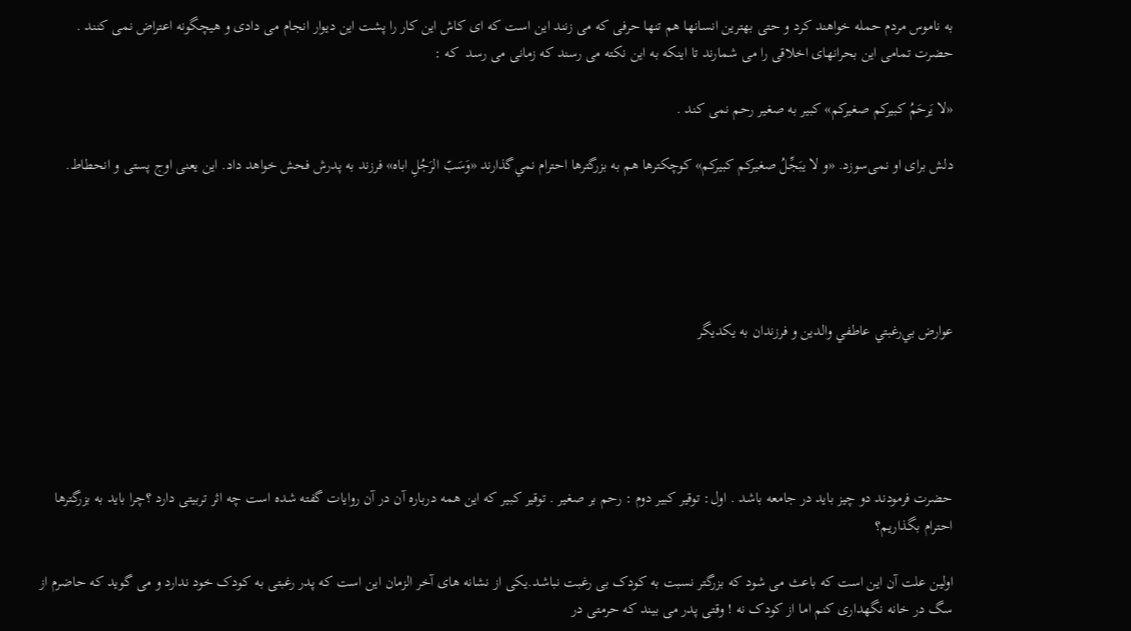به ناموس مردم حمله خواهند کرد و حتی بهترین انسانها هم تنها حرفی که می زنند این است که ای کاش این کار را پشت این دیوار انجام می دادی و هیچگونه اعتراض نمی کنند . حضرت تمامی این بحرانهای اخلاقی را می شمارند تا اینکه به این نکته می رسند که زمانی می رسد  كه :

«لا يَرحَمُ كبيركم صغيركم» کبیر به صغیر رحم نمی کند .

دلش برای او نمی‌سوزد. «و لا يبَجِّلُ صغيركم كبيركم» كوچكترها هم به بزرگترها احترام نمي‌گذارند «وَسَبّ الرَجُلِ اباه» فرزند به پدرش فحش خواهد داد. این یعنی اوج پستی و انحطاط.





عوارض بي‌رغبتي عاطفي والدين و فرزندان به يكديگر





حضرت فرمودند دو چیز باید در جامعه باشد . اول: توقیر کبیر دوم : رحم بر صغیر . توقیر کبیر که این همه درباره آن در آن روایات گفته شده است چه اثر تربیتی دارد ؟چرا باید به بزرگترها احترام بگذاریم؟

اولین علت آن این است که باعث می شود که بزرگتر نسبت به کودک بی رغبت نباشد.یکی از نشانه های آخر الزمان این است که پدر رغبتی به کودک خود ندارد و می گوید که حاضرم از سگ در خانه نگهداری کنم اما از کودک نه ! وقتی پدر می بیند که حرمتی در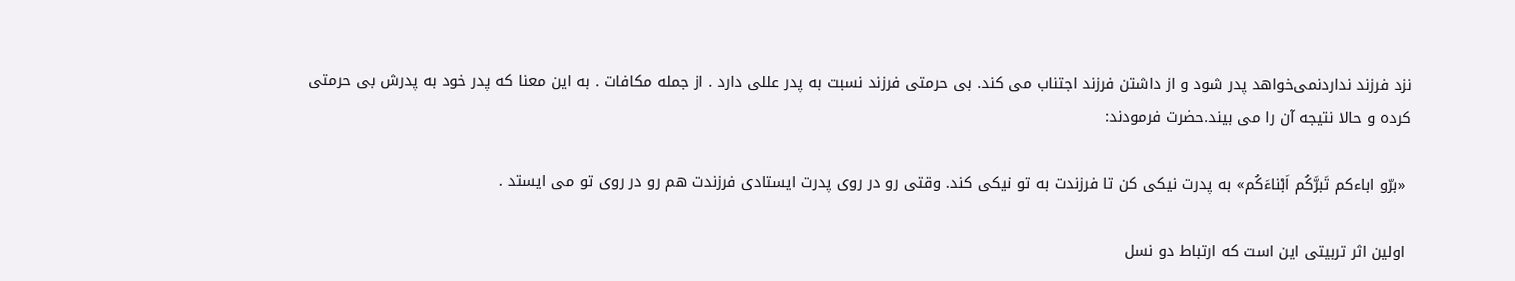نزد فرزند نداردنمی‌خواهد پدر شود و از داشتن فرزند اجتناب می کند. بی حرمتی فرزند نسبت به پدر عللی دارد . از جمله مکافات . به این معنا که پدر خود به پدرش بی حرمتی کرده و حالا نتیجه آن را می بیند.حضرت فرمودند:

 «برّو اباءكم تَبرَّكُم اَبْناءَكُم» به پدرت نیکی کن تا فرزندت به تو نیکی کند. وقتی رو در روی پدرت ایستادی فرزندت هم رو در روی تو می ایستد .

 اولین اثر تربیتی این است که ارتباط دو نسل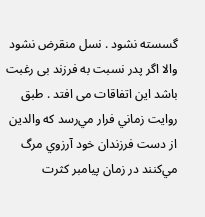گسسته نشود . نسل منقرض نشود  والا اگر پدر نسبت به فرزند بی رغبت باشد این اتفاقات می افتد . طبق روایت زماني فرار مي‌رسد كه والدين از دست فرزندان خود آرزوي مرگ  مي‌كنند در زمان پیامبر کثرت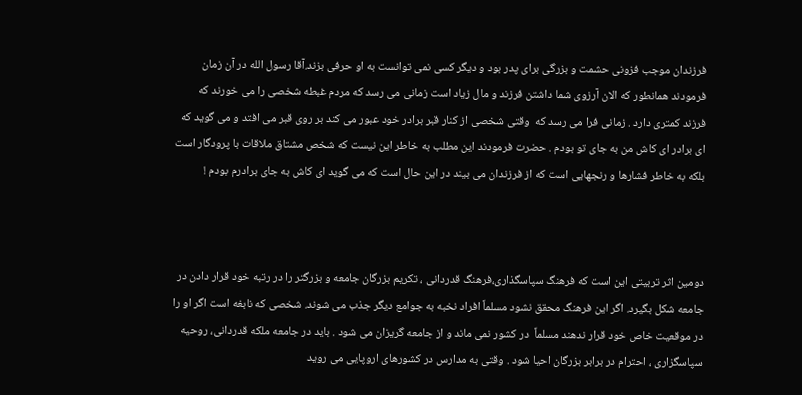فرزندان موجب فزونی حشمت و بزرگی برای پدر بود و دیگر کسی نمی توانست به او حرفی بزند.آقا رسول الله در آن زمان فرمودند همانطور که الان آرزوی شما داشتن فرزند و مال زیاد است زمانی می رسد که مردم غبطه شخصی را می خورند که فرزند کمتری دارد . زمانی فرا می رسد که  وقتی شخصی از کنار قبر برادر خود عبور می کند بر روی قبر می افتد و می گوید که ای برادر ای کاش من به جای تو بودم . حضرت فرمودند این مطلب به خاطر این نیست که شخص مشتاق ملاقات با پرودگار است بلکه به خاطر فشارها و رنجهایی است که از فرزندان می بیند در این حال است که می گوید ای کاش به جای برادرم بودم !



دومین اثر تربیتی این است که فرهنگ سپاسگذاری،فرهنگ قدردانی ، تکریم بزرگان جامعه و بزرگتر را در رتبه خود قرار دادن در جامعه شکل بگیرد. اگر این فرهنگ محقق نشود مسلماً افراد نخبه به جوامع دیگر جذب می شوند. شخصی که نابغه است اگر او را در موقعیت خاص خود قرار ندهند مسلماً  در کشور نمی ماند و از جامعه گریزان می شود . باید در جامعه ملکه قدردانی، روحیه سپاسگزاری ، احترام در برابر بزرگان احیا شود . وقتی به مدارس در کشورهای اروپایی می روید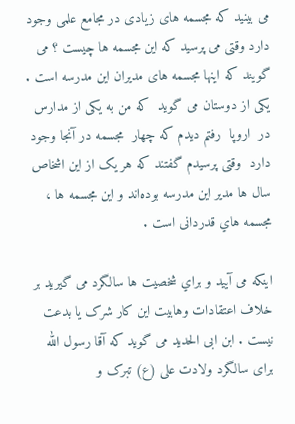می بینید که مجسمه های زیادی در مجامع علمی وجود دارد وقتی می پرسید که این مجسمه ها چیست ؟ می گویند که اینها مجسمه های مدیران این مدرسه است . یکی از دوستان می گوید  که من به یکی از مدارس در  اروپا  رفتم دیدم که چهار  مجسمه در آنجا وجود دارد  وقتی پرسیدم گفتند که هر یک از این اشخاص سال ها مدیر این مدرسه بوده‌اند و این مجسمه ها ، مجسمه هاي قدردانی است .

اینکه می آیید و براي شخصيت ها سالگرد می گیرید بر خلاف اعتقادات وهابيت این کار شرک يا بدعت نيست . ابن ابی الحدید می گوید که آقا رسول الله برای سالگرد ولادت علی (ع) تبرک و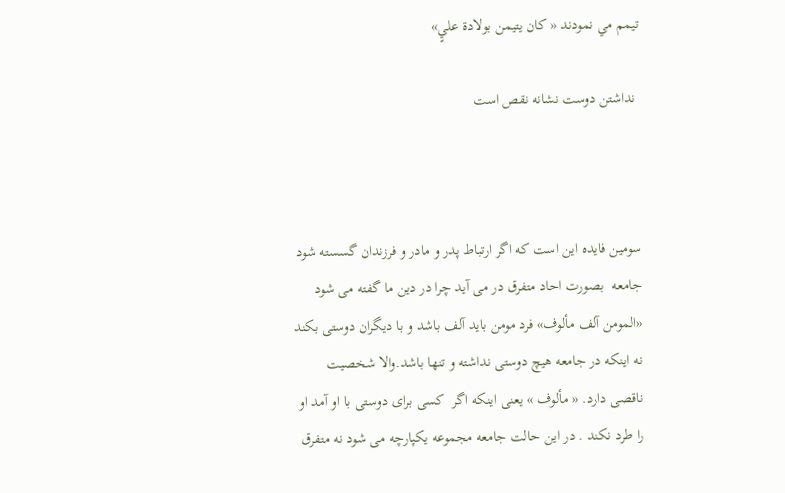تیمم مي نمودند « كان يتيمن بولادة عليٍ»

 نداشتن دوست نشانه نقص است



سومین فایده این است که اگر ارتباط پدر و مادر و فرزندان گسسته شود جامعه  بصورت احاد متفرق در می آید چرا در دین ما گفته می شود «المومن آلف مألوف» فرد مومن باید آلف باشد و با دیگران دوستی بکند نه اینکه در جامعه هیچ دوستی نداشته و تنها باشد.والا شخصیت ناقصی دارد. « مألوف » یعنی اینکه اگر  کسی برای دوستی با او آمد او را طرد نکند . در این حالت جامعه مجموعه یکپارچه می شود نه متفرق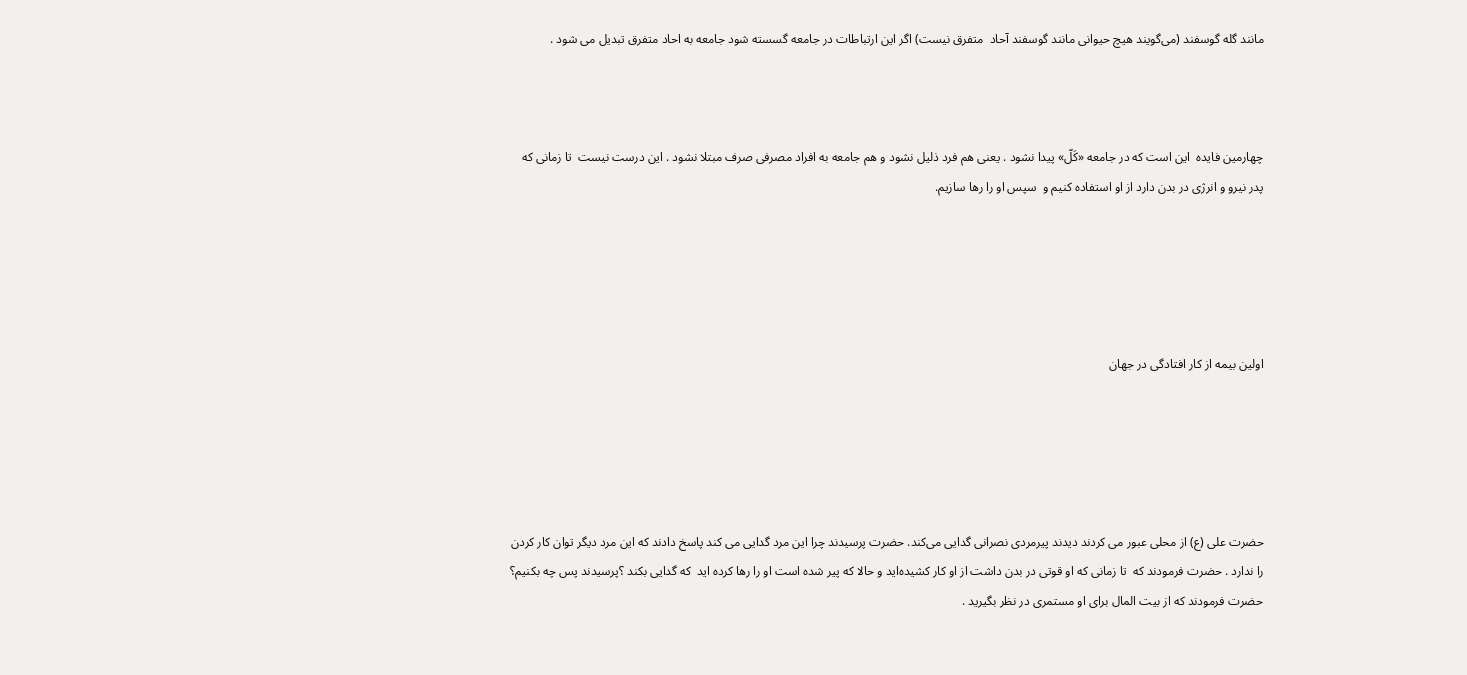مانند گله گوسفند (می‌گویند هیچ حیوانی مانند گوسفند آحاد  متفرق نیست) اگر این ارتباطات در جامعه گسسته شود جامعه به احاد متفرق تبدیل می شود .



چهارمین فایده  این است كه در جامعه «کَلّ» پیدا نشود . یعنی هم فرد ذلیل نشود و هم جامعه به افراد مصرفی صرف مبتلا نشود . این درست نیست  تا زمانی که پدر نیرو و انرژی در بدن دارد از او استفاده کنیم و  سپس او را رها سازیم.





اولین بیمه از کار افتادگی در جهان





حضرت علی (ع) از محلی عبور می کردند دیدند پیرمردی نصرانی گدایی می‌کند. حضرت پرسیدند چرا این مرد گدایی می کند پاسخ دادند که این مرد دیگر توان کار كردن را ندارد . حضرت فرمودند که  تا زمانی که او قوتی در بدن داشت از او کار کشیده‌اید و حالا که پیر شده است او را رها کرده اید  که گدایی بکند ؟پرسیدند پس چه بکنیم؟ حضرت فرمودند که از بیت المال برای او مستمری در نظر بگیرید .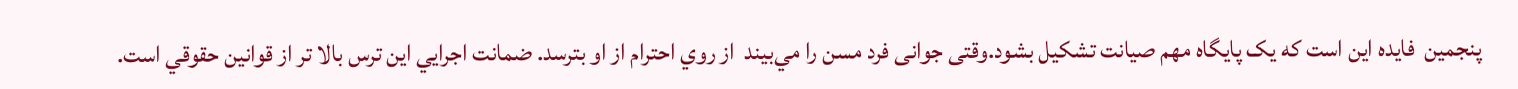پنجمین  فایده این است که یک پایگاه مهم صیانت تشکیل بشود.وقتی جوانی فرد مسن را مي‌بيند  از روي احترام از او بترسد. ضمانت اجرايي اين ترس بالا تر از قوانين حقوقي است.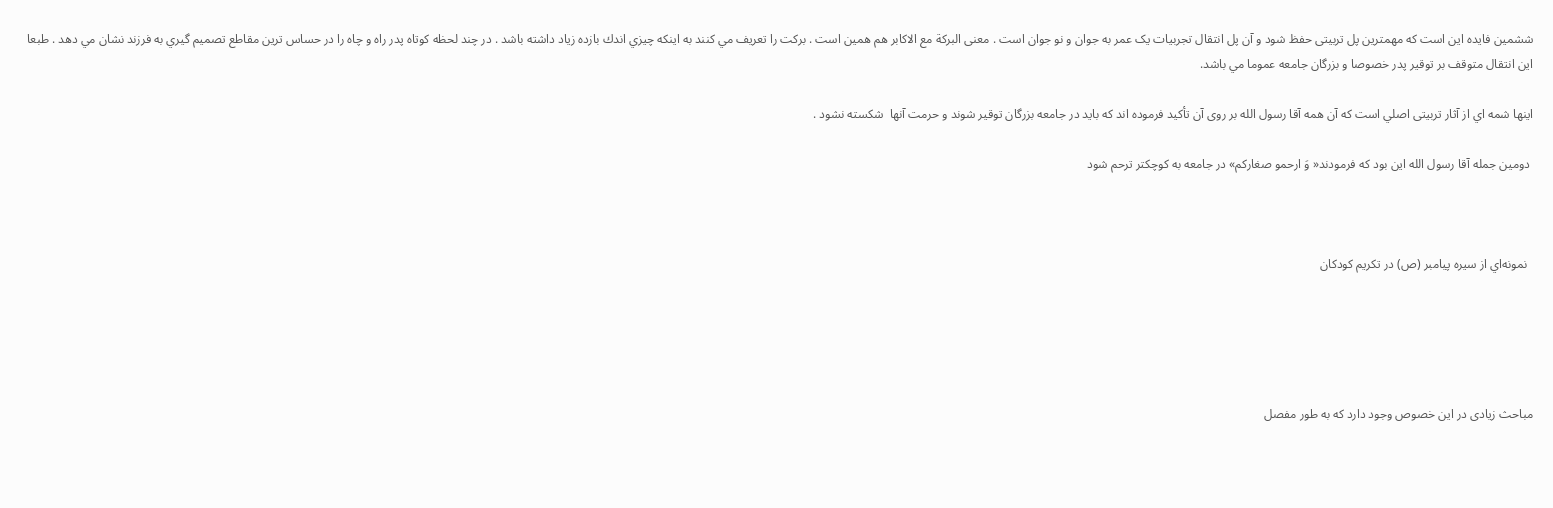ششمین فایده این است که مهمترین پل تربیتی حفظ شود و آن پل انتقال تجربیات یک عمر به جوان و نو جوان است . معنی البرکة مع الاكابر هم همين است . بركت را تعريف مي كنند به اينكه چيزي اندك بازده زياد داشته باشد . در چند لحظه كوتاه پدر راه و چاه را در حساس ترين مقاطع تصميم گيري به فرزند نشان مي دهد . طبعا اين انتقال متوقف بر توقير پدر خصوصا و بزرگان جامعه عموما مي باشد.

اینها شمه اي از آثار تربیتی اصلي است که آن همه آقا رسول الله بر روی آن تأکید فرموده اند که باید در جامعه بزرگان توقير شوند و حرمت آنها  شکسته نشود .

 دومین جمله آقا رسول الله اين بود كه فرمودند« وَ ارحمو صغاركم» در جامعه به کوچکتر ترحم شود



  نمونه‌اي از سيره پيامبر (ص) در تكريم كودكان





مباحث زیادی در این خصوص وجود دارد که به طور مفصل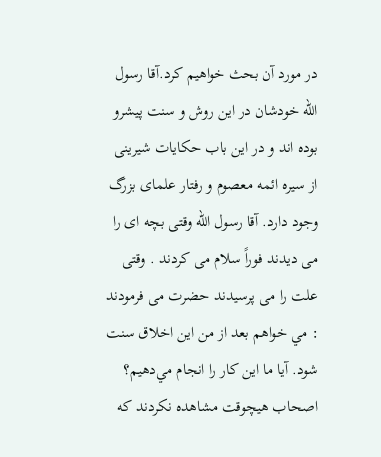در مورد آن بحث خواهیم کرد.آقا رسول الله خودشان در این روش و سنت پیشرو بوده اند و در این باب حکایات شیرینی از سیره ائمه معصوم و رفتار علمای بزرگ وجود دارد. آقا رسول الله وقتی بچه ای را می دیدند فوراً سلام می کردند . وقتی علت را می پرسیدند حضرت می فرمودند : مي خواهم بعد از من اين اخلاق سنت شود. آيا ما اين كار را انجام مي‌دهيم؟‌ اصحاب هیچوقت مشاهده نکردند که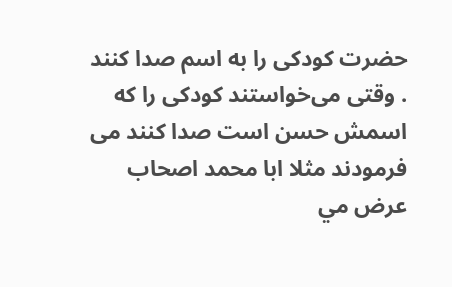حضرت کودکی را به اسم صدا کنند . وقتی می‌خواستند کودکی را که اسمش حسن است صدا کنند می فرمودند مثلا ابا محمد اصحاب عرض مي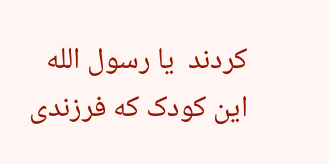كردند  یا رسول الله این کودک که فرزندی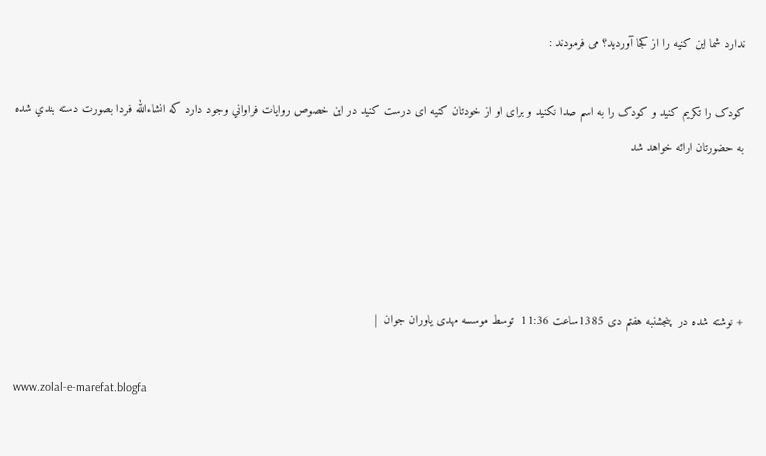ندارد شما این کنیه را از کجا آوردید؟ می فرمودند :

کودک را تکریم کنید و کودک را به اسم صدا نکنید و برای او از خودتان کنیه ای درست كنيد در اين خصوص روايات فراواني وجود دارد كه انشاءالله فردا بصورت دسته بندي شده  به حضورتان ارائه خواهد شد




+ نوشته شده در  پنجشنبه هفتم دی 1385ساعت 11:36  توسط موسسه مهدی یاوران جوان  |

www.zolal-e-marefat.blogfa